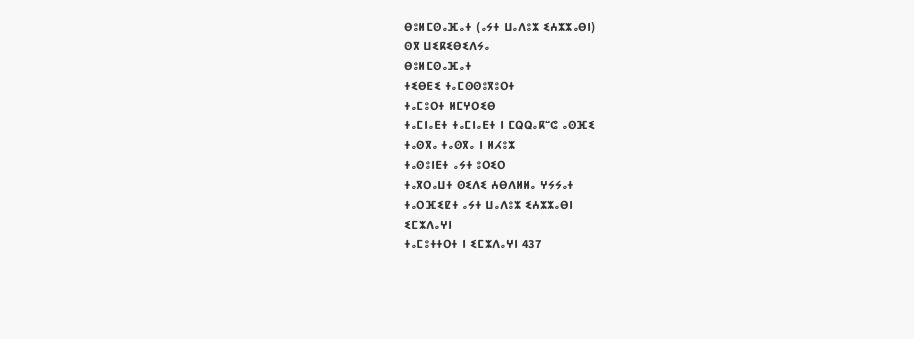ⴱⵓⵍⵎⵙⴰⴼⴰⵜ (ⴰⵢⵜ ⵡⴰⴷⵓⵣ ⵉⵄⵣⵣⴰⴱⵏ)
ⵙⴳ ⵡⵉⴽⵉⴱⵉⴷⵢⴰ
ⴱⵓⵍⵎⵙⴰⴼⴰⵜ
ⵜⵉⴱⴹⵉ ⵜⴰⵎⵙⵙⵓⴳⵓⵔⵜ
ⵜⴰⵎⵓⵔⵜ ⵍⵎⵖⵔⵉⴱ
ⵜⴰⵎⵏⴰⴹⵜ ⵜⴰⵎⵏⴰⴹⵜ ⵏ ⵎⵕⵕⴰⴽⵯⵛ ⴰⵙⴼⵉ
ⵜⴰⵙⴳⴰ ⵜⴰⵙⴳⴰ ⵏ ⵍⵃⵓⵣ
ⵜⴰⵙⵓⵏⴹⵜ ⴰⵢⵜ ⵓⵔⵉⵔ
ⵜⴰⴳⵔⴰⵡⵜ ⵙⵉⴷⵉ ⵄⴱⴷⵍⵍⴰ ⵖⵢⵢⴰⵜ
ⵜⴰⵔⴼⵉⵇⵜ ⴰⵢⵜ ⵡⴰⴷⵓⵣ ⵉⵄⵣⵣⴰⴱⵏ
ⵉⵎⵣⴷⴰⵖⵏ
ⵜⴰⵎⵓⵜⵜⵔⵜ ⵏ ⵉⵎⵣⴷⴰⵖⵏ 437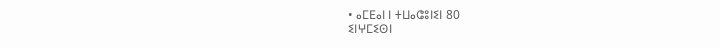• ⴰⵎⴹⴰⵏ ⵏ ⵜⵡⴰⵛⵓⵏⵉⵏ 80
ⵉⵏⵖⵎⵉⵙⵏ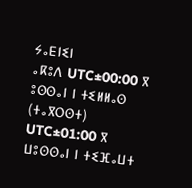ⵢⴰⴹⵏⵉⵏ
ⴰⴽⵓⴷ UTC±00:00 ⴳ ⵓⵙⵙⴰⵏ ⵏ ⵜⵉⵍⵍⴰⵙ (ⵜⴰⴳⵔⵙⵜ)
UTC±01:00 ⴳ ⵡⵓⵙⵙⴰⵏ ⵏ ⵜⵉⴼⴰⵡⵜ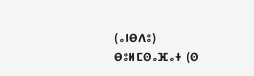(ⴰⵏⴱⴷⵓ)
ⴱⵓⵍⵎⵙⴰⴼⴰⵜ (ⵙ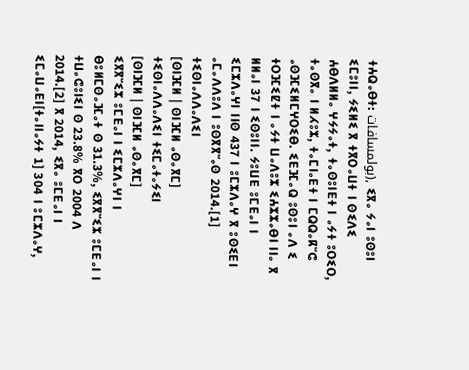ⵜⵄⵕⴰⴱⵜ: بولمسافات), ⵉⴳⴰ ⵢⴰⵏ ⵓⵙⵓⵏ ⵉⵎⵓⵏⵏ, ⵢⵉⵍⵉ ⴳ ⵜⴳⵔⴰⵡⵜ ⵏ ⵙⵉⴷⵉ ⵄⴱⴷⵍⵍⴰ ⵖⵢⵢⴰⵜ, ⵜⴰⵙⵓⵏⴹⵜ ⵏ ⴰⵢⵜ ⵓⵔⵉⵔ, ⵜⴰⵙⴳⴰ ⵏ ⵍⵃⵓⵣ, ⵜⴰⵎⵏⴰⴹⵜ ⵏ ⵎⵕⵕⴰⴽⵯⵛ ⴰⵙⴼⵉⵍⵎⵖⵔⵉⴱ. ⵉⴹⴼⴰⵕ ⵓⵙⵓⵏ ⴰⴷ ⵉ ⵜⵔⴼⵉⵇⵜ ⵏ ⴰⵢⵜ ⵡⴰⴷⵓⵣ ⵉⵄⵣⵣⴰⴱⵏ ⵏⵏⴰ ⴳ ⵍⵍⴰⵏ 37 ⵏ ⵉⵙⵓⵏⵏ. ⵢⵓⵡⴹ ⵓⵎⴹⴰⵏ ⵏ ⵉⵎⵣⴷⴰⵖⵏ ⵏⵏⵙ 437 ⵏ ⵓⵎⵣⴷⴰⵖ ⴳ ⵓⵙⵉⴹⵏ ⴰⵎⴰⴷⴷⵓⴷ ⵏ ⵓⵙⴳⴳⵯⴰⵙ 2014.[1]
ⵜⵉⵙⵏⴰⴷⴷⴰⴷⵉⵏ
[ⵙⵏⴼⵍ | ⵙⵏⴼⵍ ⴰⵙⴰⴳⵎ]
ⵜⵉⵙⵏⴰⴷⴷⴰⴷⵉⵏ ⵜⵉⵎⴰⵜⴰⵢⵉⵏ
[ⵙⵏⴼⵍ | ⵙⵏⴼⵍ ⴰⵙⴰⴳⵎ]
ⵉⴳⴳⵯⵉⵣ ⵓⵎⴹⴰⵏ ⵏ ⵉⵎⵣⴷⴰⵖⵏ ⵏ ⴱⵓⵍⵎⵙⴰⴼⴰⵜ ⵙ 31.3%, ⵉⴳⴳⵯⵉⵣ ⵓⵎⴹⴰⵏ ⵏ ⵜⵡⴰⵛⵓⵏⵉⵏ ⵙ 23.8% ⴳⵔ 2004 ⴷ 2014.[2] ⴳ 2014, ⵉⴳⴰ ⵓⵎⴹⴰⵏ ⵏ ⵉⵎⴰⵡⴰⴹⵏ[ⵜⴰⵏⵏⴰⵢⵜ 1] 304 ⵏ ⵓⵎⵣⴷⴰⵖ,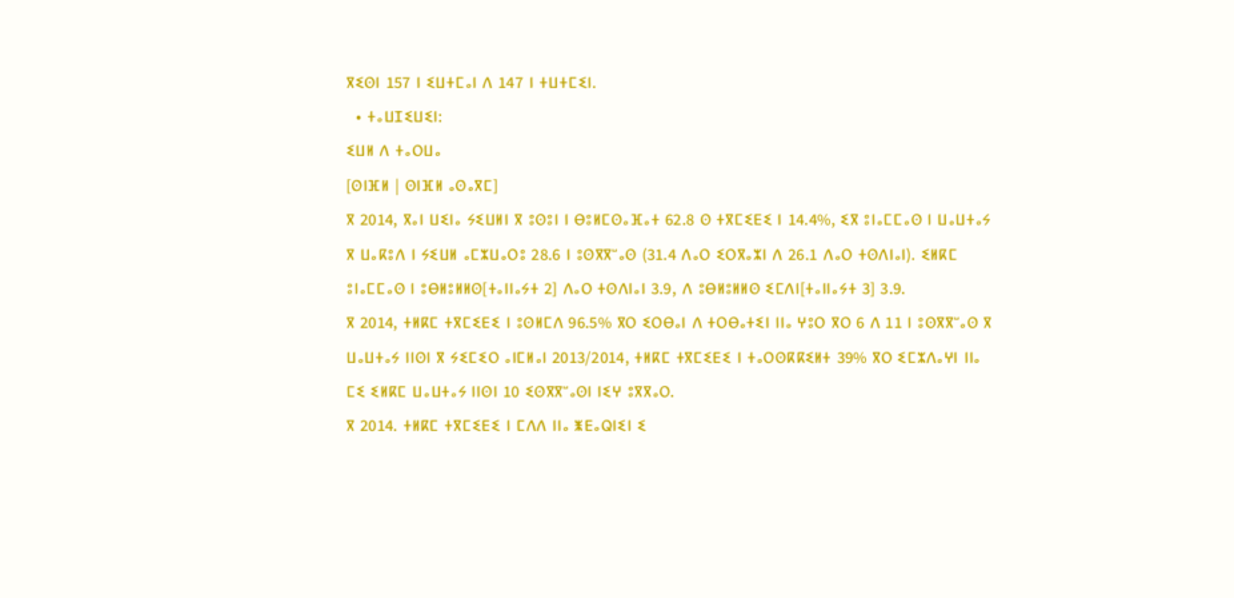ⴳⵉⵙⵏ 157 ⵏ ⵉⵡⵜⵎⴰⵏ ⴷ 147 ⵏ ⵜⵡⵜⵎⵉⵏ.
  • ⵜⴰⵡⵊⵉⵡⵉⵏ:
ⵉⵡⵍ ⴷ ⵜⴰⵔⵡⴰ
[ⵙⵏⴼⵍ | ⵙⵏⴼⵍ ⴰⵙⴰⴳⵎ]
ⴳ 2014, ⴳⴰⵏ ⵡⵉⵏⴰ ⵢⵉⵡⵍⵏ ⴳ ⵓⵙⵓⵏ ⵏ ⴱⵓⵍⵎⵙⴰⴼⴰⵜ 62.8 ⵙ ⵜⴳⵎⵉⴹⵉ ⵏ 14.4%, ⵉⴳ ⵓⵏⴰⵎⵎⴰⵙ ⵏ ⵡⴰⵡⵜⴰⵢ ⴳ ⵡⴰⴽⵓⴷ ⵏ ⵢⵉⵡⵍ ⴰⵎⵣⵡⴰⵔⵓ 28.6 ⵏ ⵓⵙⴳⴳⵯⴰⵙ (31.4 ⴷⴰⵔ ⵉⵔⴳⴰⵣⵏ ⴷ 26.1 ⴷⴰⵔ ⵜⵙⴷⵏⴰⵏ). ⵉⵍⴽⵎ ⵓⵏⴰⵎⵎⴰⵙ ⵏ ⵓⴱⵍⵓⵍⵍⵙ[ⵜⴰⵏⵏⴰⵢⵜ 2] ⴷⴰⵔ ⵜⵙⴷⵏⴰⵏ 3.9, ⴷ ⵓⴱⵍⵓⵍⵍⵙ ⵉⵎⴷⵏ[ⵜⴰⵏⵏⴰⵢⵜ 3] 3.9.
ⴳ 2014, ⵜⵍⴽⵎ ⵜⴳⵎⵉⴹⵉ ⵏ ⵓⵙⵍⵎⴷ 96.5% ⴳⵔ ⵉⵔⴱⴰⵏ ⴷ ⵜⵔⴱⴰⵜⵉⵏ ⵏⵏⴰ ⵖⵓⵔ ⴳⵔ 6 ⴷ 11 ⵏ ⵓⵙⴳⴳⵯⴰⵙ ⴳ ⵡⴰⵡⵜⴰⵢ ⵏⵏⵙⵏ ⴳ ⵢⵉⵎⵉⵔ ⴰⵏⵎⵍⴰⵏ 2013/2014, ⵜⵍⴽⵎ ⵜⴳⵎⵉⴹⵉ ⵏ ⵜⴰⵔⵙⴽⴽⵉⵍⵜ 39% ⴳⵔ ⵉⵎⵣⴷⴰⵖⵏ ⵏⵏⴰ ⵎⵉ ⵉⵍⴽⵎ ⵡⴰⵡⵜⴰⵢ ⵏⵏⵙⵏ 10 ⵉⵙⴳⴳⵯⴰⵙⵏ ⵏⵉⵖ ⵓⴳⴳⴰⵔ.
ⴳ 2014. ⵜⵍⴽⵎ ⵜⴳⵎⵉⴹⵉ ⵏ ⵎⴷⴷ ⵏⵏⴰ ⵥⴹⴰⵕⵏⵉⵏ ⵉ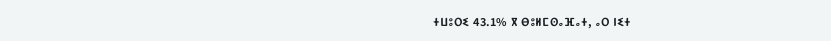ⵜⵡⵓⵔⵉ 43.1% ⴳ ⴱⵓⵍⵎⵙⴰⴼⴰⵜ, ⴰⵔ ⵏⵉⵜ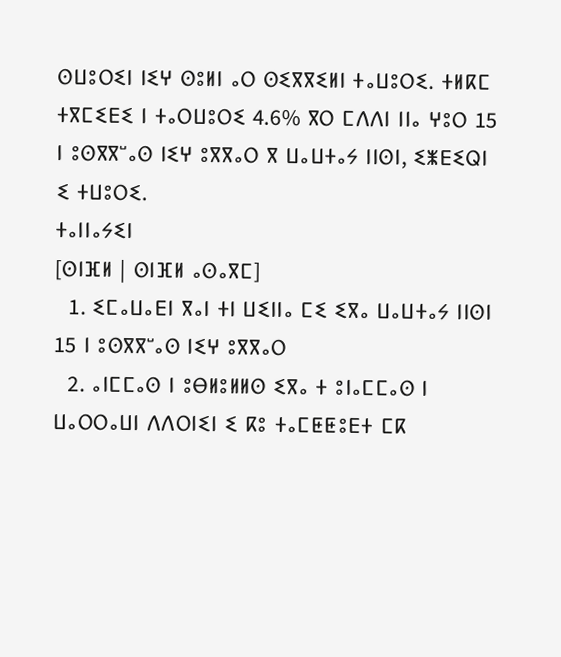ⵙⵡⵓⵔⵉⵏ ⵏⵉⵖ ⵙⵓⵍⵏ ⴰⵔ ⵙⵉⴳⴳⵉⵍⵏ ⵜⴰⵡⵓⵔⵉ. ⵜⵍⴽⵎ ⵜⴳⵎⵉⴹⵉ ⵏ ⵜⴰⵔⵡⵓⵔⵉ 4.6% ⴳⵔ ⵎⴷⴷⵏ ⵏⵏⴰ ⵖⵓⵔ 15 ⵏ ⵓⵙⴳⴳⵯⴰⵙ ⵏⵉⵖ ⵓⴳⴳⴰⵔ ⴳ ⵡⴰⵡⵜⴰⵢ ⵏⵏⵙⵏ, ⵉⵥⴹⵉⵕⵏ ⵉ ⵜⵡⵓⵔⵉ.
ⵜⴰⵏⵏⴰⵢⵉⵏ
[ⵙⵏⴼⵍ | ⵙⵏⴼⵍ ⴰⵙⴰⴳⵎ]
  1. ⵉⵎⴰⵡⴰⴹⵏ ⴳⴰⵏ ⵜⵏ ⵡⵉⵏⵏⴰ ⵎⵉ ⵉⴳⴰ ⵡⴰⵡⵜⴰⵢ ⵏⵏⵙⵏ 15 ⵏ ⵓⵙⴳⴳⵯⴰⵙ ⵏⵉⵖ ⵓⴳⴳⴰⵔ
  2. ⴰⵏⵎⵎⴰⵙ ⵏ ⵓⴱⵍⵓⵍⵍⵙ ⵉⴳⴰ ⵜ ⵓⵏⴰⵎⵎⴰⵙ ⵏ ⵡⴰⵔⵔⴰⵡⵏ ⴷⴷⵔⵏⵉⵏ ⵉ ⴽⵓ ⵜⴰⵎⵟⵟⵓⴹⵜ ⵎⴽ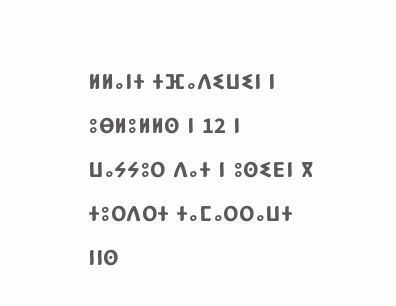ⵍⵍⴰⵏⵜ ⵜⴼⴰⴷⵉⵡⵉⵏ ⵏ ⵓⴱⵍⵓⵍⵍⵙ ⵏ 12 ⵏ ⵡⴰⵢⵢⵓⵔ ⴷⴰⵜ ⵏ ⵓⵙⵉⴹⵏ ⴳ ⵜⵓⵔⴷⵔⵜ ⵜⴰⵎⴰⵔⵔⴰⵡⵜ ⵏⵏⵙ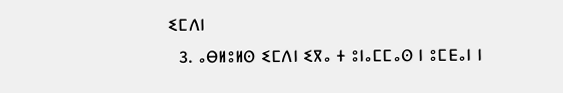ⵉⵎⴷⵏ
  3. ⴰⴱⵍⵓⵍⵙ ⵉⵎⴷⵏ ⵉⴳⴰ ⵜ ⵓⵏⴰⵎⵎⴰⵙ ⵏ ⵓⵎⴹⴰⵏ ⵏ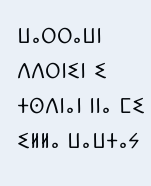ⵡⴰⵔⵔⴰⵡⵏ ⴷⴷⵔⵏⵉⵏ ⵉ ⵜⵙⴷⵏⴰⵏ ⵏⵏⴰ ⵎⵉ ⵉⵍⵍⴰ ⵡⴰⵡⵜⴰⵢ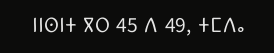ⵏⵏⵙⵏⵜ ⴳⵔ 45 ⴷ 49, ⵜⵎⴷⴰ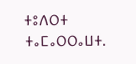ⵜⵓⴷⵔⵜ ⵜⴰⵎⴰⵔⵔⴰⵡⵜ.